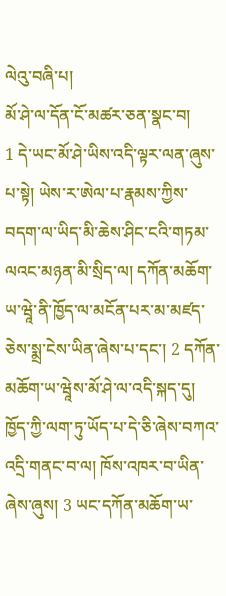ལེའུ་བཞི་པ།
མོ་ཤེ་ལ་དོན་ངོ་མཚར་ཅན་སྣང་བ།
1 དེ་ཡང་མོ་ཤེ་ཡིས་འདི་ལྟར་ལན་ཞུས་པ་སྟེ། ཡེས་ར་ཨེལ་པ་རྣམས་ཀྱིས་བདག་ལ་ཡིད་མི་ཆེས་ཤིང་ངའི་གཏམ་ལའང་མཉན་མི་སྲིད་ལ། དཀོན་མཆོག་ཡ་ཝཱེ་ནི་ཁྱོད་ལ་མངོན་པར་མ་མཛད་ཅེས་སྨྲ་ངེས་ཡིན་ཞེས་པ་དང་། 2 དཀོན་མཆོག་ཡ་ཝཱེས་མོ་ཤེ་ལ་འདི་སྐད་དུ། ཁྱོད་ཀྱི་ལག་ཏུ་ཡོད་པ་དེ་ཅི་ཞེས་བཀའ་འདྲི་གནང་བ་ལ། ཁོས་འཁར་བ་ཡིན་ཞེས་ཞུས། 3 ཡང་དཀོན་མཆོག་ཡ་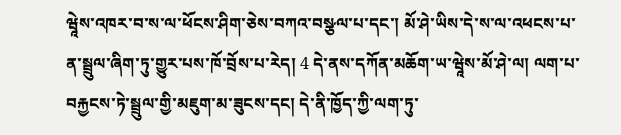ཝཱེས་འཁར་བ་ས་ལ་ཕོངས་ཤིག་ཅེས་བཀའ་བསྩལ་པ་དང་། མོ་ཤེ་ཡིས་དེ་ས་ལ་འཕངས་པ་ན་སྦྲུལ་ཞིག་ཏུ་གྱུར་པས་ཁོ་བྲོས་པ་རེད། 4 དེ་ནས་དཀོན་མཆོག་ཡ་ཝཱེས་མོ་ཤེ་ལ། ལག་པ་བརྐྱངས་ཏེ་སྦྲུལ་གྱི་མཇུག་མ་ཟུངས་དང། དེ་ནི་ཁྱོད་ཀྱི་ལག་ཏུ་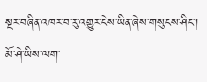སྔར་བཞིན་འཁར་བ་རུ་འགྱུར་ངེས་ཡིན་ཞེས་གསུངས་ཤིང་། མོ་ཤེ་ཡིས་ལག་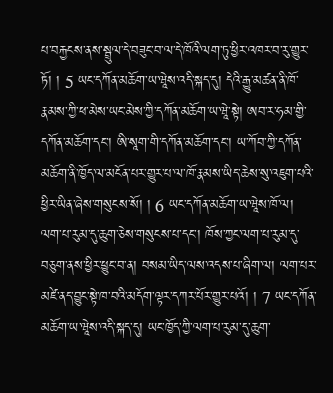པ་བརྐྱངས་ནས་སྦྲུལ་དེ་བཟུང་བ་ལ་དེ་ཁོའི་ལག་ཏུ་ཕྱིར་འཁར་བ་རུ་གྱུར་ཏོ། ། 5 ཡང་དཀོན་མཆོག་ཡ་ཝཱེས་འདི་སྐད་དུ། དེའི་རྒྱུ་མཚན་ནི་ཁོ་རྣམས་ཀྱི་ཕ་མེས་ཡང་མེས་ཀྱི་དཀོན་མཆོག་ཡ་ཝཱེ་སྟེ། ཨབ་ར་ཧམ་གྱི་དཀོན་མཆོག་དང་། ཨི་སཱག་གི་དཀོན་མཆོག་དང་། ཡ་ཀོབ་ཀྱི་དཀོན་མཆོག་ནི་ཁྱོད་ལ་མངོན་པར་གྱུར་པ་ལ་ཁོ་རྣམས་ཡིད་ཆེས་སུ་འཇུག་པའི་ཕྱིར་ཡིན་ཞེས་གསུངས་སོ། ། 6 ཡང་དཀོན་མཆོག་ཡ་ཝཱེས་ཁོ་ལ། ལག་པ་རུམ་དུ་ཆུག་ཅེས་གསུངས་པ་དང་། ཁོས་ཀྱང་ལག་པ་རུམ་དུ་བཅུག་ནས་ཕྱིར་ཕྱུང་བ་ན། བསམ་ཡིད་ལས་འདས་པ་ཞིག་ལ། ལག་པར་མཛེ་ནད་བྱུང་སྟེ་ཁ་བའི་མདོག་ལྟར་དཀར་པོར་གྱུར་པའོ། ། 7 ཡང་དཀོན་མཆོག་ཡ་ཝཱེས་འདི་སྐད་དུ། ཡང་ཁྱོད་ཀྱི་ལག་པ་རུམ་དུ་ཆུག་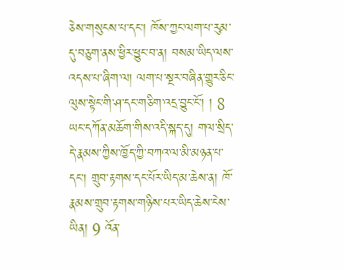ཅེས་གསུངས་པ་དང་། ཁོས་ཀྱང་ལག་པ་རུམ་དུ་བཅུག་ནས་ཕྱིར་ཕྱུང་བ་ན། བསམ་ཡིད་ལས་འདས་པ་ཞིག་ལ། ལག་པ་སྔར་བཞིན་གྱུར་ཅིང་ལུས་སྟེང་གི་ཤ་དང་གཅིག་འདྲ་བྱུང་ངོ་། ། 8 ཡང་དཀོན་མཆོག་གིས་འདི་སྐད་དུ། གལ་སྲིད་དེ་རྣམས་ཀྱིས་ཁྱོད་ཀྱི་བཀའ་ལ་མི་མཉན་པ་དང་། གྲུབ་རྟགས་དང་པོར་ཡིད་མ་ཆེས་ན། ཁོ་རྣམས་གྲུབ་རྟགས་གཉིས་པར་ཡིད་ཆེས་ངེས་ཡིན། 9 འོན་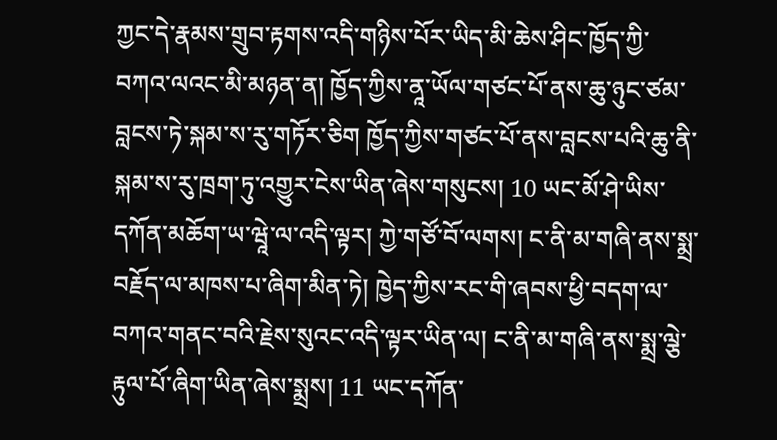ཀྱང་དེ་རྣམས་གྲུབ་རྟགས་འདི་གཉིས་པོར་ཡིད་མི་ཆེས་ཤིང་ཁྱོད་ཀྱི་བཀའ་ལའང་མི་མཉན་ན། ཁྱོད་ཀྱིས་ནཱ་ཡོལ་གཙང་པོ་ནས་ཆུ་ཉུང་ཙམ་བླངས་ཏེ་སྐམ་ས་རུ་གཏོར་ཅིག ཁྱོད་ཀྱིས་གཙང་པོ་ནས་བླངས་པའི་ཆུ་ནི་སྐམ་ས་རུ་ཁྲག་ཏུ་འགྱུར་ངེས་ཡིན་ཞེས་གསུངས། 10 ཡང་མོ་ཤེ་ཡིས་དཀོན་མཆོག་ཡ་ཝཱེ་ལ་འདི་ལྟར། ཀྱེ་གཙོ་བོ་ལགས། ང་ནི་མ་གཞི་ནས་སྨྲ་བརྗོད་ལ་མཁས་པ་ཞིག་མིན་ཏེ། ཁྱེད་ཀྱིས་རང་གི་ཞབས་ཕྱི་བདག་ལ་བཀའ་གནང་བའི་རྗེས་སུའང་འདི་ལྟར་ཡིན་ལ། ང་ནི་མ་གཞི་ནས་སྨྲ་ལྕེ་རྟུལ་པོ་ཞིག་ཡིན་ཞེས་སྨྲས། 11 ཡང་དཀོན་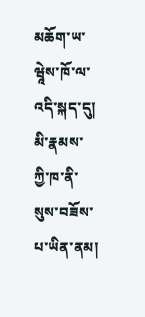མཆོག་ཡ་ཝཱེས་ཁོ་ལ་འདི་སྐད་དུ། མི་རྣམས་ཀྱི་ཁ་ནི་སུས་བཟོས་པ་ཡིན་ནམ།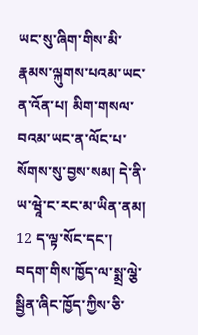ཡང་སུ་ཞིག་གིས་མི་རྣམས་ལྐུགས་པའམ་ཡང་ན་འོན་པ། མིག་གསལ་བའམ་ཡང་ན་ལོང་པ་སོགས་སུ་བྱས་སམ། དེ་ནི་ཡ་ཝཱེ་ང་རང་མ་ཡིན་ནམ། 12 ད་ལྟ་སོང་དང་། བདག་གིས་ཁྱོད་ལ་སྨྲ་ལྕེ་སྦྱིན་ཞིང་ཁྱོད་ཀྱིས་ཅི་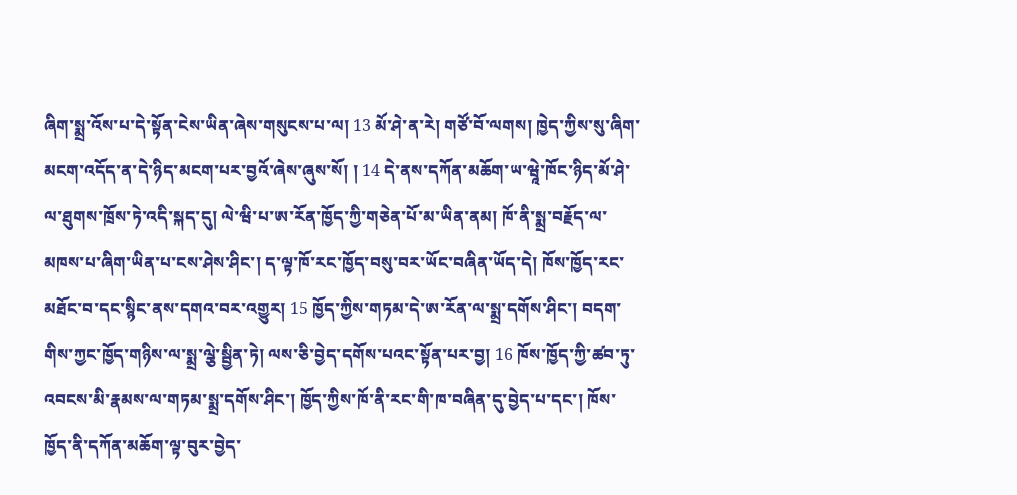ཞིག་སྨྲ་འོས་པ་དེ་སྟོན་ངེས་ཡིན་ཞེས་གསུངས་པ་ལ། 13 མོ་ཤེ་ན་རེ། གཙོ་བོ་ལགས། ཁྱེད་ཀྱིས་སུ་ཞིག་མངག་འདོད་ན་དེ་ཉིད་མངག་པར་བྱའོ་ཞེས་ཞུས་སོ། ། 14 དེ་ནས་དཀོན་མཆོག་ཡ་ཝཱེ་ཁོང་ཉིད་མོ་ཤེ་ལ་ཐུགས་ཁྲོས་ཏེ་འདི་སྐད་དུ། ལེ་ཝི་པ་ཨ་རོན་ཁྱོད་ཀྱི་གཅེན་པོ་མ་ཡིན་ནམ། ཁོ་ནི་སྨྲ་བརྗོད་ལ་མཁས་པ་ཞིག་ཡིན་པ་ངས་ཤེས་ཤིང་། ད་ལྟ་ཁོ་རང་ཁྱོད་བསུ་བར་ཡོང་བཞིན་ཡོད་དེ། ཁོས་ཁྱོད་རང་མཐོང་བ་དང་སྙིང་ནས་དགའ་བར་འགྱུར། 15 ཁྱོད་ཀྱིས་གཏམ་དེ་ཨ་རོན་ལ་སྨྲ་དགོས་ཤིང་། བདག་གིས་ཀྱང་ཁྱོད་གཉིས་ལ་སྨྲ་ལྕེ་སྦྱིན་ཏེ། ལས་ཅི་བྱེད་དགོས་པའང་སྟོན་པར་བྱ། 16 ཁོས་ཁྱོད་ཀྱི་ཚབ་ཏུ་འབངས་མི་རྣམས་ལ་གཏམ་སྨྲ་དགོས་ཤིང་། ཁྱོད་ཀྱིས་ཁོ་ནི་རང་གི་ཁ་བཞིན་དུ་བྱེད་པ་དང་། ཁོས་ཁྱོད་ནི་དཀོན་མཆོག་ལྟ་བུར་བྱེད་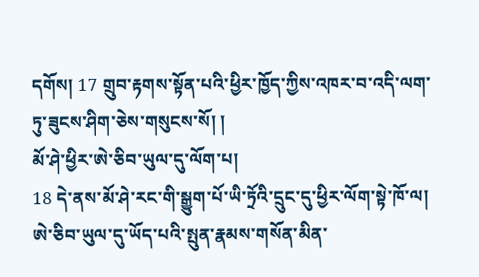དགོས། 17 གྲུབ་རྟགས་སྟོན་པའི་ཕྱིར་ཁྱོད་ཀྱིས་འཁར་བ་འདི་ལག་ཏུ་ཟུངས་ཤིག་ཅེས་གསུངས་སོ། །
མོ་ཤེ་ཕྱིར་ཨེ་ཅིབ་ཡུལ་དུ་ལོག་པ།
18 དེ་ནས་མོ་ཤེ་རང་གི་སྒྱུག་པོ་ཡི་ཏྲོའི་དྲུང་དུ་ཕྱིར་ལོག་སྟེ་ཁོ་ལ། ཨེ་ཅིབ་ཡུལ་དུ་ཡོད་པའི་སྤུན་རྣམས་གསོན་མིན་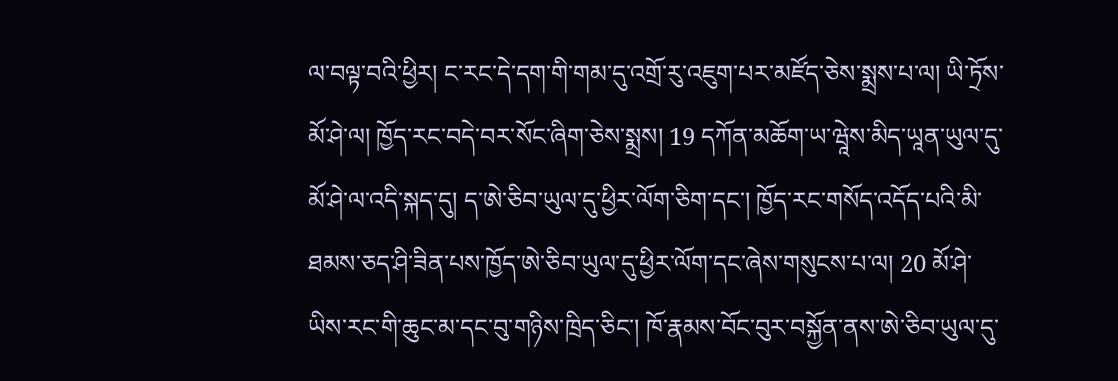ལ་བལྟ་བའི་ཕྱིར། ང་རང་དེ་དག་གི་གམ་དུ་འགྲོ་རུ་འཇུག་པར་མཛོད་ཅེས་སྨྲས་པ་ལ། ཡི་ཏྲོས་མོ་ཤེ་ལ། ཁྱོད་རང་བདེ་བར་སོང་ཞིག་ཅེས་སྨྲས། 19 དཀོན་མཆོག་ཡ་ཝཱེས་མིད་ཡཱན་ཡུལ་དུ་མོ་ཤེ་ལ་འདི་སྐད་དུ། ད་ཨེ་ཅིབ་ཡུལ་དུ་ཕྱིར་ལོག་ཅིག་དང་། ཁྱོད་རང་གསོད་འདོད་པའི་མི་ཐམས་ཅད་ཤི་ཟིན་པས་ཁྱོད་ཨེ་ཅིབ་ཡུལ་དུ་ཕྱིར་ལོག་དང་ཞེས་གསུངས་པ་ལ། 20 མོ་ཤེ་ཡིས་རང་གི་ཆུང་མ་དང་བུ་གཉིས་ཁྲིད་ཅིང་། ཁོ་རྣམས་བོང་བུར་བསྐྱོན་ནས་ཨེ་ཅིབ་ཡུལ་དུ་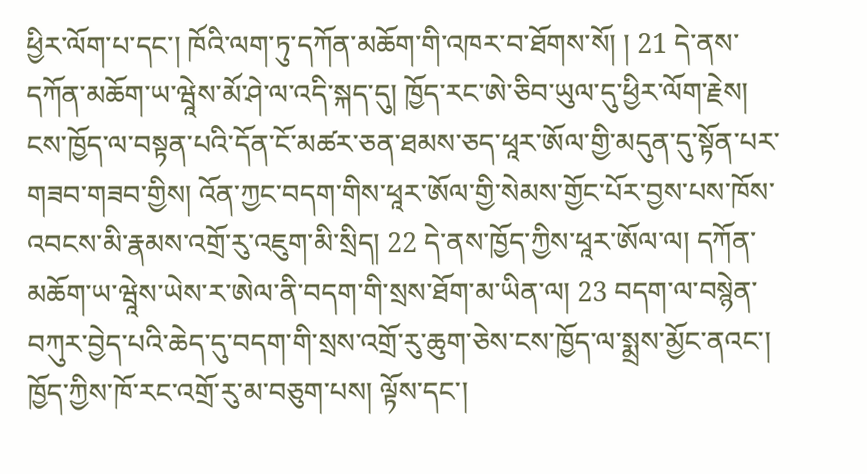ཕྱིར་ལོག་པ་དང་། ཁོའི་ལག་ཏུ་དཀོན་མཆོག་གི་འཁར་བ་ཐོགས་སོ། ། 21 དེ་ནས་དཀོན་མཆོག་ཡ་ཝཱེས་མོ་ཤེ་ལ་འདི་སྐད་དུ། ཁྱོད་རང་ཨེ་ཅིབ་ཡུལ་དུ་ཕྱིར་ལོག་རྗེས། ངས་ཁྱོད་ལ་བསྟན་པའི་དོན་ངོ་མཚར་ཅན་ཐམས་ཅད་ཕཱར་ཨོལ་གྱི་མདུན་དུ་སྟོན་པར་གཟབ་གཟབ་གྱིས། འོན་ཀྱང་བདག་གིས་ཕཱར་ཨོལ་གྱི་སེམས་གྱོང་པོར་བྱས་པས་ཁོས་འབངས་མི་རྣམས་འགྲོ་རུ་འཇུག་མི་སྲིད། 22 དེ་ནས་ཁྱོད་ཀྱིས་ཕཱར་ཨོལ་ལ། དཀོན་མཆོག་ཡ་ཝཱེས་ཡེས་ར་ཨེལ་ནི་བདག་གི་སྲས་ཐོག་མ་ཡིན་ལ། 23 བདག་ལ་བསྙེན་བཀུར་བྱེད་པའི་ཆེད་དུ་བདག་གི་སྲས་འགྲོ་རུ་ཆུག་ཅེས་ངས་ཁྱོད་ལ་སྨྲས་མྱོང་ནའང་། ཁྱོད་ཀྱིས་ཁོ་རང་འགྲོ་རུ་མ་བཅུག་པས། ལྟོས་དང་།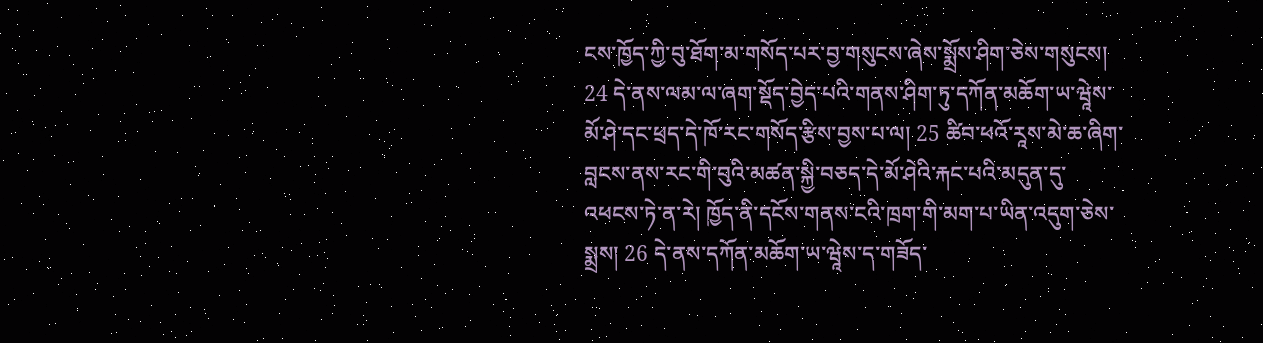ངས་ཁྱོད་ཀྱི་བུ་ཐོག་མ་གསོད་པར་བྱ་གསུངས་ཞེས་སྨྲོས་ཤིག་ཅེས་གསུངས། 24 དེ་ནས་ལམ་ལ་ཞག་སྡོད་བྱེད་པའི་གནས་ཤིག་ཏུ་དཀོན་མཆོག་ཡ་ཝཱེས་མོ་ཤེ་དང་ཕྲད་དེ་ཁོ་རང་གསོད་རྩིས་བྱས་པ་ལ། 25 ཚིབ་ཕའོ་རཱས་མེ་ཆ་ཞིག་བླངས་ནས་རང་གི་བུའི་མཚན་སྐྱི་བཅད་དེ་མོ་ཤེའི་རྐང་པའི་མདུན་དུ་འཕངས་ཏེ་ན་རེ། ཁྱོད་ནི་དངོས་གནས་ངའི་ཁྲག་གི་མག་པ་ཡིན་འདུག་ཅེས་སྨྲས། 26 དེ་ནས་དཀོན་མཆོག་ཡ་ཝཱེས་ད་གཟོད་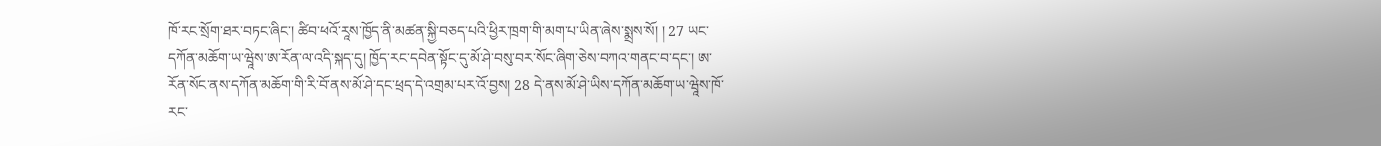ཁོ་རང་སྲོག་ཐར་བཏང་ཞིང་། ཚིབ་ཕའོ་རཱས་ཁྱོད་ནི་མཚན་སྐྱི་བཅད་པའི་ཕྱིར་ཁྲག་གི་མག་པ་ཡིན་ཞེས་སྨྲས་སོ། ། 27 ཡང་དཀོན་མཆོག་ཡ་ཝཱེས་ཨ་རོན་ལ་འདི་སྐད་དུ། ཁྱོད་རང་དབེན་སྟོང་དུ་མོ་ཤེ་བསུ་བར་སོང་ཞིག་ཅེས་བཀའ་གནང་བ་དང་། ཨ་རོན་སོང་ནས་དཀོན་མཆོག་གི་རི་བོ་ནས་མོ་ཤེ་དང་ཕྲད་དེ་འགྲམ་པར་འོ་བྱས། 28 དེ་ནས་མོ་ཤེ་ཡིས་དཀོན་མཆོག་ཡ་ཝཱེས་ཁོ་རང་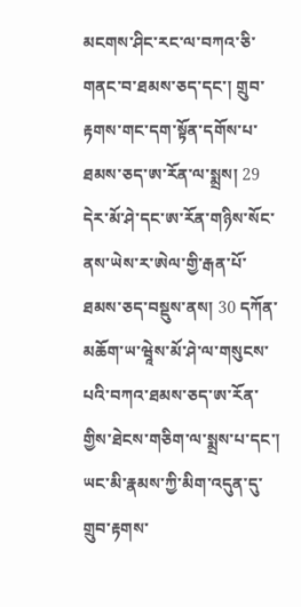མངགས་ཤིང་རང་ལ་བཀའ་ཅི་གནང་བ་ཐམས་ཅད་དང་། གྲུབ་རྟགས་གང་དག་སྟོན་དགོས་པ་ཐམས་ཅད་ཨ་རོན་ལ་སྨྲས། 29 དེར་མོ་ཤེ་དང་ཨ་རོན་གཉིས་སོང་ནས་ཡེས་ར་ཨེལ་གྱི་རྒན་པོ་ཐམས་ཅད་བསྡུས་ནས། 30 དཀོན་མཆོག་ཡ་ཝཱེས་མོ་ཤེ་ལ་གསུངས་པའི་བཀའ་ཐམས་ཅད་ཨ་རོན་གྱིས་ཐེངས་གཅིག་ལ་སྨྲས་པ་དང་། ཡང་མི་རྣམས་ཀྱི་མིག་འདུན་དུ་གྲུབ་རྟགས་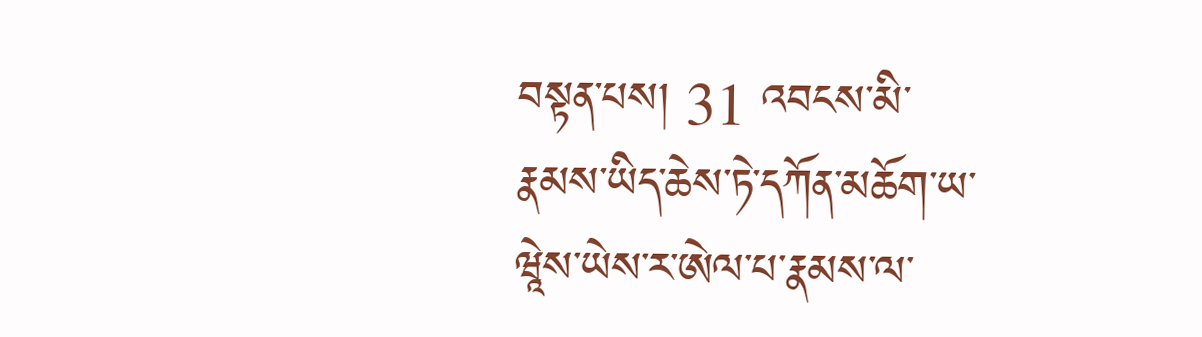བསྟན་པས། 31 འབངས་མི་རྣམས་ཡིད་ཆེས་ཏེ་དཀོན་མཆོག་ཡ་ཝཱེས་ཡེས་ར་ཨེལ་པ་རྣམས་ལ་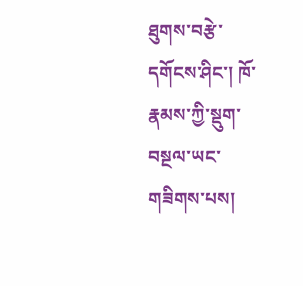ཐུགས་བརྩེ་དགོངས་ཤིང་། ཁོ་རྣམས་ཀྱི་སྡུག་བསྔལ་ཡང་གཟིགས་པས།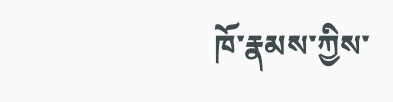ཁོ་རྣམས་ཀྱིས་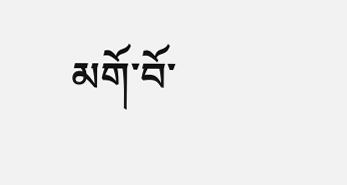མགོ་བོ་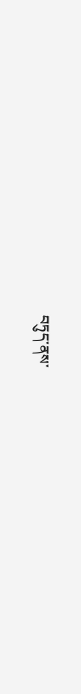བཏུད་ནས་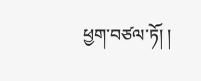ཕྱག་བཙལ་ཏོ། །